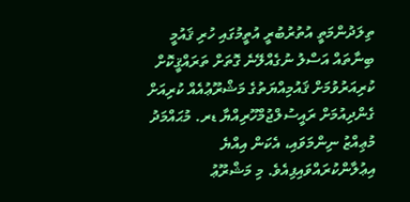ތިލަދުންމަތީ އުތުރުބުރީ އުތީމުގައި ހުރި ޤައުމީ ބިނާތައް އަސްލު ނުގެއްލޭނެ ގޮތަށް ތަރައްޤީކޮށް ކުރިއަރުވުމަށް ޤައުމިއްޔަތުގެ މަޝްރޫޢުއެއް ކުރިއަށް ގެންދިއުމަށް ރައީސުލްޖުމްހޫރިއްޔާ ޑރ. މުޙައްމަދު މުޢިއްޒު ނިންމަވައި، އެކަން އިއްޔެ އިޢުލާންކުރައްވައިފިއެވެ. މި މަޝްރޫޢު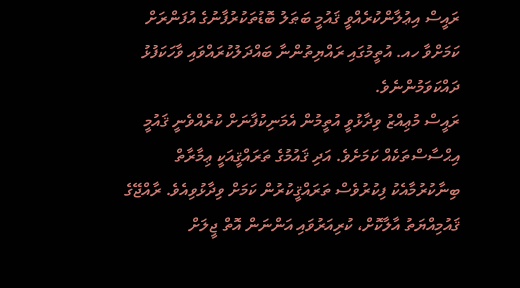ރައީސް އިޢުލާންކުރެއްވީ ޤައުމީ ބަޠަލު ބޮޑުތަކުރުފާނުގެ އުފަންރަށް ކަމަށްވާ ހއ. އުތީމުގައި ރައްޔިތުންނާ ބައްދަލުކުރައްވައި ވާހަކަފުޅު ދައްކަވަމުންނެވެ.
ރައީސް މުޢިއްޒު ވިދާޅުވީ އުތީމުން އެމަނިކުފާނަށް ކުރެއްވެނީ ޤައުމީ އިޙްސާސްތަކެއް ކަމަށެވެ. އަދި ޤައުމުގެ ތަރައްޤީއަކީ ޢިމާރާތް ބިނާކުރުމާއެކު ފިކުރުވެސް ތަރައްޤީކުރުން ކަމަށް ވިދާޅުވިއެވެ. ރާއްޖޭގެ ޤައުމިއްޔަތު އާލާކޮށް، ކުރިއަރުވައި އަންނަން އޮތް ޖީލަށް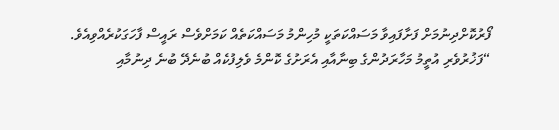ފޯރުކޮށްދިނުމަށް ފަށާފައިވާ މަސައްކަތަކީ މުހިންމު މަސައްކަތެއް ކަމަށްވެސް ރައީސް ފާހަގަކުރެއްވިއެވެ.
“ފަޚުރުވެރި އުތީމު މަހާރަދުންގެ ބިނާއާއި އެރަށުގެ ކޮންމެ ވެލިފުކެއް ބުނެދޭ ބުނެ ދިނުމާއި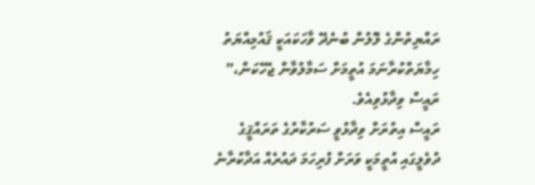ރައްޔިތުންގެ ލޮލުން ބުނެދޭ ވާހަކައަކީ ޤައުމިއްޔަތު ހިމާޔަތްކުރާނަމަ އުތީމަށް ސަމާލުވާން ޖެހޭކަން،” ރައީސް ވިދާޅުވިއެވެ.
ރައީސް އިތުރަށް ވިދާޅުވީ ސަރުކާރުގެ ތަރައްޤީގެ ދުވެލީގައި އުތީމަކީ ވަރަށް ފުރިހަމަ ދައުރެއް އަދާކުރާނެ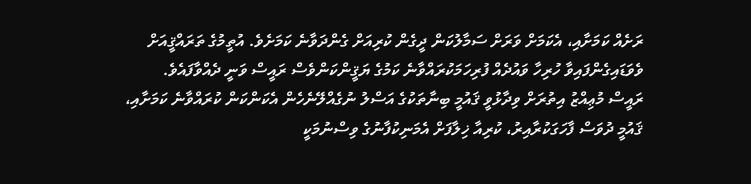ރަށެއް ކަމަށާއި، އެކަމަށް ވަރަށް ސަމާލުކަން ދީގެން ކުރިއަށް ގެންދަވާނެ ކަމަށެވެ. އުތީމުގެ ތަރައްޤީއަށް ވެވަޑައިގެންފައިވާ ހުރިހާ ވައުދެއް ފުރިހަމަކުރައްވާނެ ކަމުގެ ޔަޤީންކަންވެސް ރައީސް ވަނީ ދެއްވާފައެވެ.
ރައީސް މުޢިއްޒު އިތުރަށް ވިދާޅުވީ ޤައުމީ ބިނާތަކުގެ އަސްލު ނުގެއްލޭނެހެން އެކަންކަން ކުރައްވާނެ ކަމަށާއި، ޤައުމީ ދުވަސް ފާހަގަކުރާއިރު، ކުރިއާ ޚިލާފަށް އެމަނިކުފާނުގެ ވިސްނުމަކީ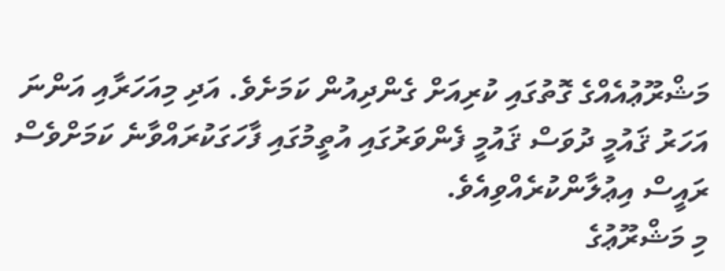މަޝްރޫޢުއެއްގެ ގޮތުގައި ކުރިއަށް ގެންދިއުން ކަމަށެވެ. އަދި މިއަހަރާއި އަންނަ އަހަރު ޤައުމީ ދުވަސް ޤައުމީ ފެންވަރުގައި އުތީމުގައި ފާހަގަކުރައްވާނެ ކަމަށްވެސް ރައީސް އިޢުލާންކުރެއްވިއެވެ.
މި މަޝްރޫޢުގެ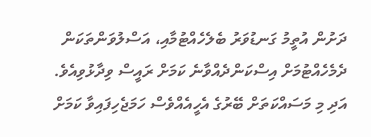ދަށުން އުތީމު ގަނޑުވަރު ބެލެހެއްޓުމާއި، އަސްލުވަންތަކަން ދެމެހެއްޓުމަށް އިސްކަންދެއްވާނެ ކަމަށް ރައީސް ވިދާޅުވިއެވެ. އަދި މި މަސައްކަތަށް ބޭރުގެ އެހީއެއްވެސް ހަމަޖެހިފައިވާ ކަމަށް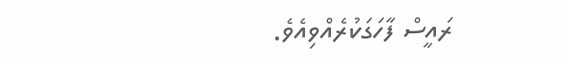ރައީސް ފާހަގަކުރެއްވިއެވެ.